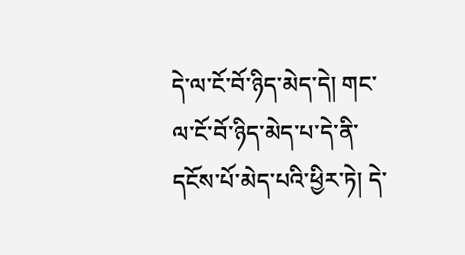དེ་ལ་ངོ་བོ་ཉིད་མེད་དེ། གང་ལ་ངོ་བོ་ཉིད་མེད་པ་དེ་ནི་དངོས་པོ་མེད་པའི་ཕྱིར་ཏེ། དེ་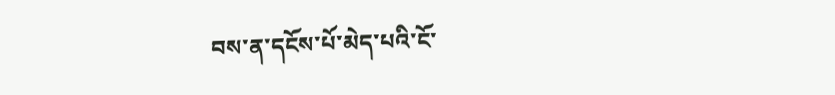བས་ན་དངོས་པོ་མེད་པའི་ངོ་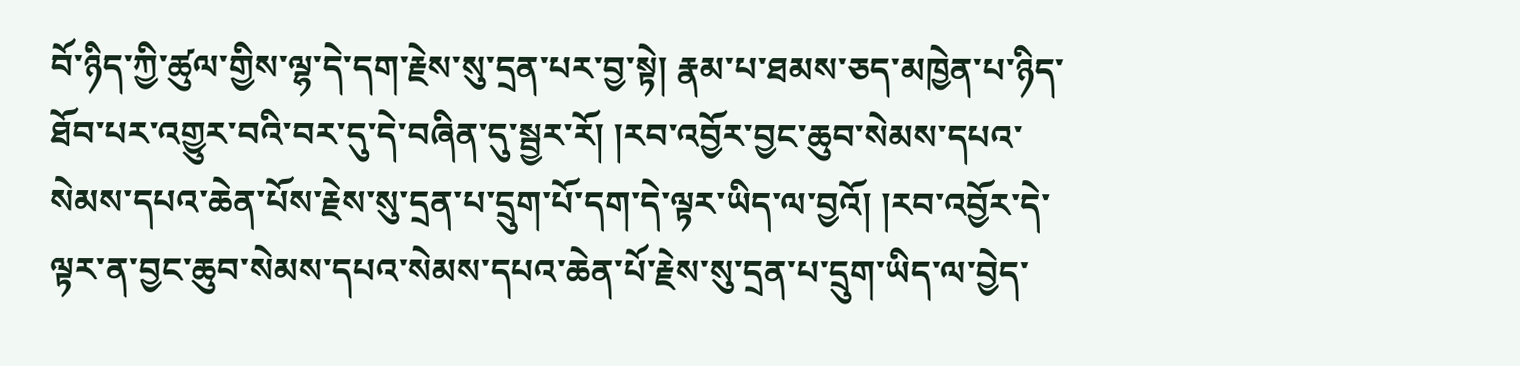བོ་ཉིད་ཀྱི་ཚུལ་གྱིས་ལྷ་དེ་དག་རྗེས་སུ་དྲན་པར་བྱ་སྟེ། རྣམ་པ་ཐམས་ཅད་མཁྱེན་པ་ཉིད་ཐོབ་པར་འགྱུར་བའི་བར་དུ་དེ་བཞིན་དུ་སྦྱར་རོ། །རབ་འབྱོར་བྱང་ཆུབ་སེམས་དཔའ་སེམས་དཔའ་ཆེན་པོས་རྗེས་སུ་དྲན་པ་དྲུག་པོ་དག་དེ་ལྟར་ཡིད་ལ་བྱའོ། །རབ་འབྱོར་དེ་ལྟར་ན་བྱང་ཆུབ་སེམས་དཔའ་སེམས་དཔའ་ཆེན་པོ་རྗེས་སུ་དྲན་པ་དྲུག་ཡིད་ལ་བྱེད་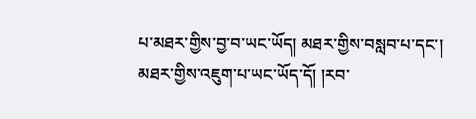པ་མཐར་གྱིས་བྱ་བ་ཡང་ཡོད། མཐར་གྱིས་བསླབ་པ་དང་། མཐར་གྱིས་འཇུག་པ་ཡང་ཡོད་དོ། །རབ་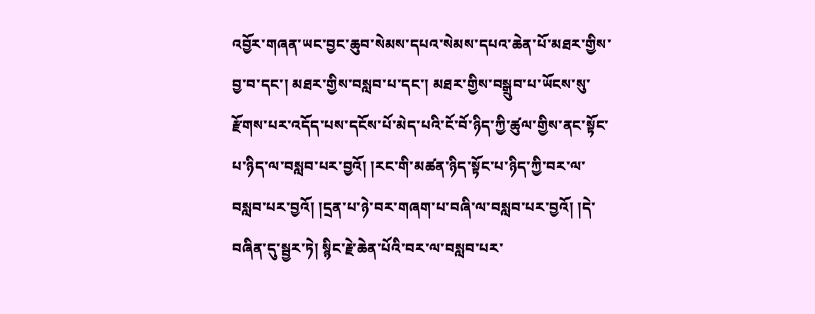འབྱོར་གཞན་ཡང་བྱང་ཆུབ་སེམས་དཔའ་སེམས་དཔའ་ཆེན་པོ་མཐར་གྱིས་བྱ་བ་དང་། མཐར་གྱིས་བསླབ་པ་དང་། མཐར་གྱིས་བསྒྲུབ་པ་ཡོངས་སུ་རྫོགས་པར་འདོད་པས་དངོས་པོ་མེད་པའི་ངོ་བོ་ཉིད་ཀྱི་ཚུལ་གྱིས་ནང་སྟོང་པ་ཉིད་ལ་བསླབ་པར་བྱའོ། །རང་གི་མཚན་ཉིད་སྟོང་པ་ཉིད་ཀྱི་བར་ལ་བསླབ་པར་བྱའོ། །དྲན་པ་ཉེ་བར་གཞག་པ་བཞི་ལ་བསླབ་པར་བྱའོ། །དེ་བཞིན་དུ་སྦྱར་ཏེ། སྙིང་རྗེ་ཆེན་པོའི་བར་ལ་བསླབ་པར་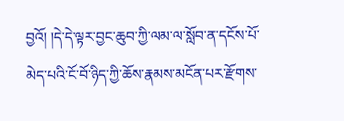བྱའོ། །དེ་དེ་ལྟར་བྱང་ཆུབ་ཀྱི་ལམ་ལ་སློབ་ན་དངོས་པོ་མེད་པའི་ངོ་བོ་ཉིད་ཀྱི་ཆོས་རྣམས་མངོན་པར་རྫོགས་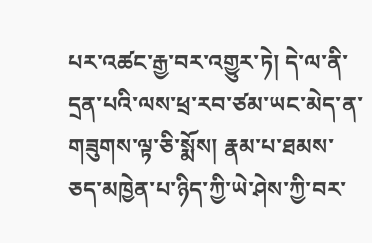པར་འཚང་རྒྱ་བར་འགྱུར་ཏེ། དེ་ལ་ནི་དྲན་པའི་ལས་ཕྲ་རབ་ཙམ་ཡང་མེད་ན་གཟུགས་ལྟ་ཅི་སྨོས། རྣམ་པ་ཐམས་ཅད་མཁྱེན་པ་ཉིད་ཀྱི་ཡེ་ཤེས་ཀྱི་བར་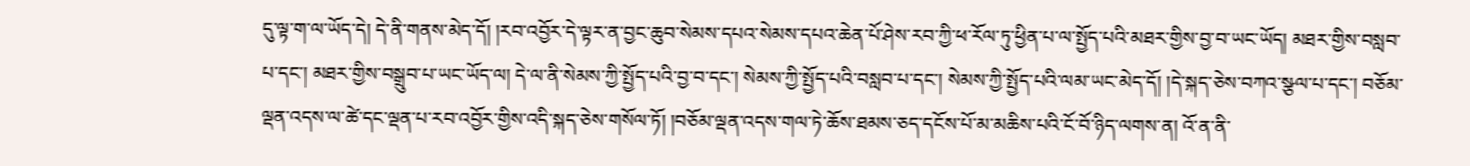དུ་ལྟ་ག་ལ་ཡོད་དེ། དེ་ནི་གནས་མེད་དོ། །རབ་འབྱོར་དེ་ལྟར་ན་བྱང་ཆུབ་སེམས་དཔའ་སེམས་དཔའ་ཆེན་པོ་ཤེས་རབ་ཀྱི་ཕ་རོལ་ཏུ་ཕྱིན་པ་ལ་སྤྱོད་པའི་མཐར་གྱིས་བྱ་བ་ཡང་ཡོད། མཐར་གྱིས་བསླབ་པ་དང་། མཐར་གྱིས་བསྒྲུབ་པ་ཡང་ཡོད་ལ། དེ་ལ་ནི་སེམས་ཀྱི་སྤྱོད་པའི་བྱ་བ་དང་། སེམས་ཀྱི་སྤྱོད་པའི་བསླབ་པ་དང་། སེམས་ཀྱི་སྤྱོད་པའི་ལམ་ཡང་མེད་དོ། །དེ་སྐད་ཅེས་བཀའ་སྩལ་པ་དང་། བཅོམ་ལྡན་འདས་ལ་ཚེ་དང་ལྡན་པ་རབ་འབྱོར་གྱིས་འདི་སྐད་ཅེས་གསོལ་ཏོ། །བཅོམ་ལྡན་འདས་གལ་ཏེ་ཆོས་ཐམས་ཅད་དངོས་པོ་མ་མཆིས་པའི་ངོ་བོ་ཉིད་ལགས་ན། འོ་ན་ནི་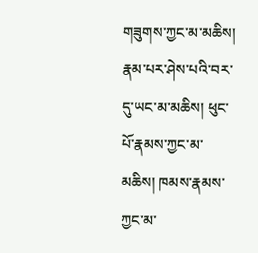གཟུགས་ཀྱང་མ་མཆིས། རྣམ་པར་ཤེས་པའི་བར་དུ་ཡང་མ་མཆིས། ཕུང་པོ་རྣམས་ཀྱང་མ་མཆིས། ཁམས་རྣམས་ཀྱང་མ་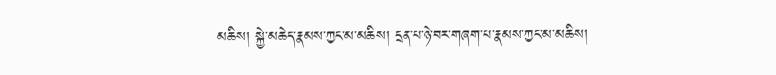མཆིས། སྐྱེ་མཆེད་རྣམས་ཀྱང་མ་མཆིས། དྲན་པ་ཉེ་བར་གཞག་པ་རྣམས་ཀྱང་མ་མཆིས།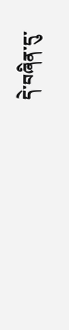དེ་བཞིན་དུ་